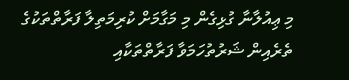މި ޢިއުލާނާ ގުޅިގެން މި މަގާމަށް ކުރިމަތިލާ ފަރާތްތަކުގެ ތެރެއިން ޝަރުތުހަމަވާ ފަރާތްތަކާއި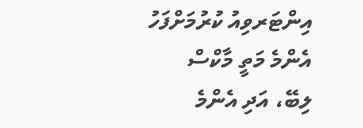އިންޓަރވިއު ކުރުމަށްފަހު އެންމެ މަތީ މާކްސް
ލިބޭ، އަދި އެންމެ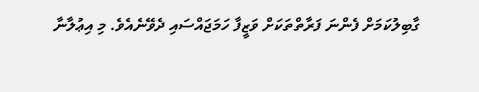ގާބިލުކަމަށް ފެންނަ ފަރާތްތަކަށް ވަޒީފާ ހަމަޖައްސައި ދެވޭނެއެވެ. މި އިޢުލާނާ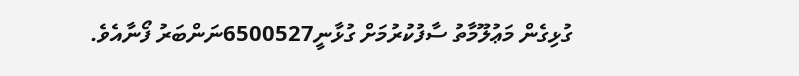ގުޅިގެން މަޢުލޫމާތު ސާފުކުރުމަށް ގުޅާނީ6500527ނަންބަރު ފޯނާއެވެ.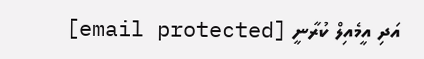އަދި އީމެއިލް ކުރާނީ [email protected]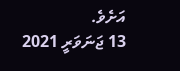އަށެވެ.
13 ޖަނަވަރީ 2021